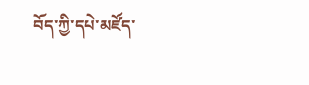བོད་ཀྱི་དཔེ་མཛོད་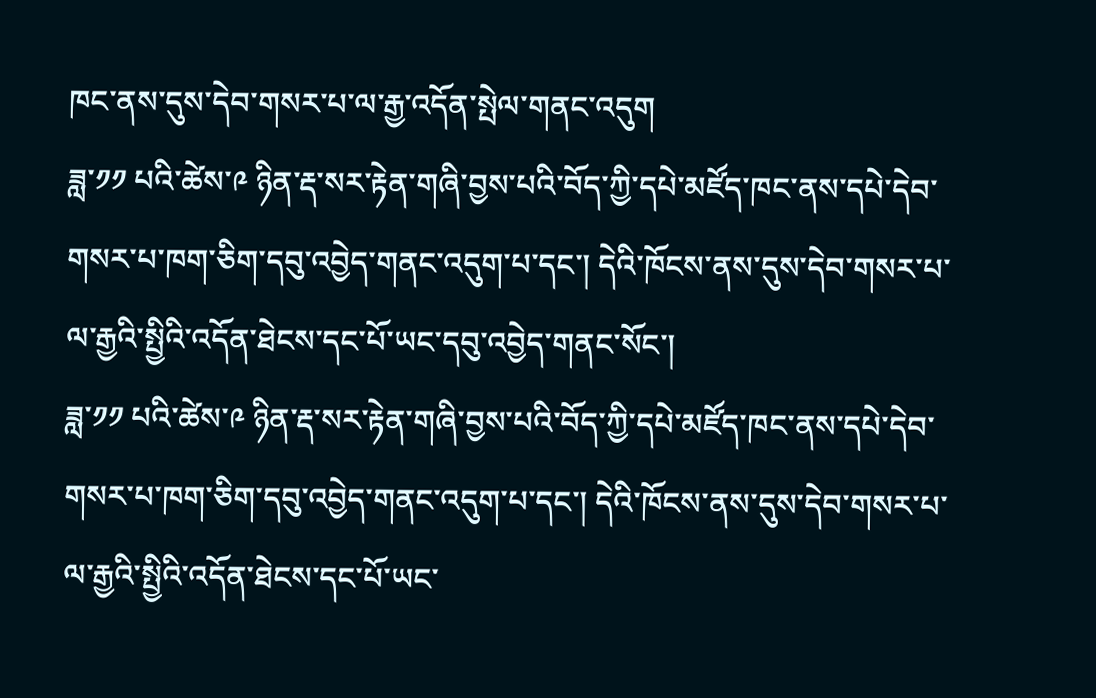ཁང་ནས་དུས་དེབ་གསར་པ་ལ་རྒྱ་འདོན་སྤེལ་གནང་འདུག
ཟླ་༡༡ པའི་ཚེས་༩ ཉིན་རྡ་སར་རྟེན་གཞི་བྱས་པའི་བོད་ཀྱི་དཔེ་མཛོད་ཁང་ནས་དཔེ་དེབ་གསར་པ་ཁག་ཅིག་དབུ་འབྱེད་གནང་འདུག་པ་དང་། དེའི་ཁོངས་ནས་དུས་དེབ་གསར་པ་ལ་རྒྱའི་སྤྱིའི་འདོན་ཐེངས་དང་པོ་ཡང་དབུ་འབྱེད་གནང་སོང་།
ཟླ་༡༡ པའི་ཚེས་༩ ཉིན་རྡ་སར་རྟེན་གཞི་བྱས་པའི་བོད་ཀྱི་དཔེ་མཛོད་ཁང་ནས་དཔེ་དེབ་གསར་པ་ཁག་ཅིག་དབུ་འབྱེད་གནང་འདུག་པ་དང་། དེའི་ཁོངས་ནས་དུས་དེབ་གསར་པ་ལ་རྒྱའི་སྤྱིའི་འདོན་ཐེངས་དང་པོ་ཡང་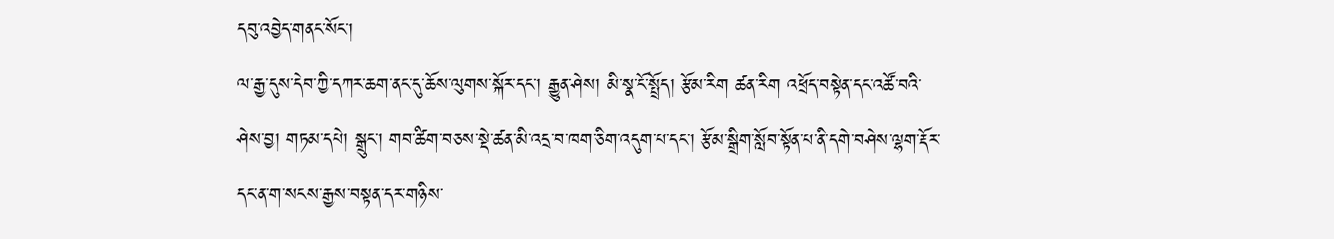དབུ་འབྱེད་གནང་སོང་།
ལ་རྒྱ་དུས་དེབ་ཀྱི་དཀར་ཆག་ནང་དུ་ཆོས་ལུགས་སྐོར་དང་། རྒྱུན་ཤེས། མི་སྣ་ངོ་སྤྲོད། རྩོམ་རིག ཚན་རིག འཕྲོད་བསྟེན་དང་འཚོ་བའི་ཤེས་བྱ། གཏམ་དཔེ། སྒྲུང་། གབ་ཚིག་བཅས་སྡེ་ཚན་མི་འདྲ་བ་ཁག་ཅིག་འདུག་པ་དང་། རྩོམ་སྒྲིག་སློབ་སྟོན་པ་ནི་དགེ་བཤེས་ལྷག་རྡོར་དང་ན་ག་སངས་རྒྱས་བསྟན་དར་གཉིས་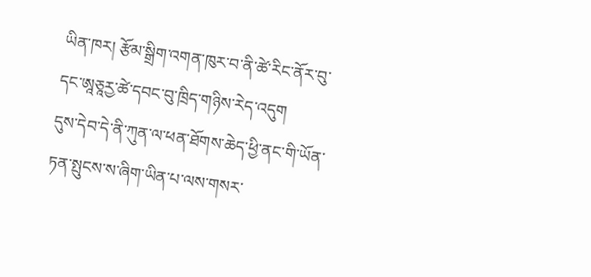ཡིན་ཁར། རྩོམ་སྒྲིག་འགན་ཁུར་བ་ནི་ཚེ་རིང་ནོར་བུ་དང་ཨཱཅཱརྱ་ཚེ་དབང་བུ་ཁྲིད་གཉིས་རེད་འདུག
དུས་དེབ་དེ་ནི་ཀུན་ལ་ཕན་ཐོགས་ཆེད་ཕྱི་ནང་གི་ཡོན་ཏན་སྤུངས་ས་ཞིག་ཡིན་པ་ལས་གསར་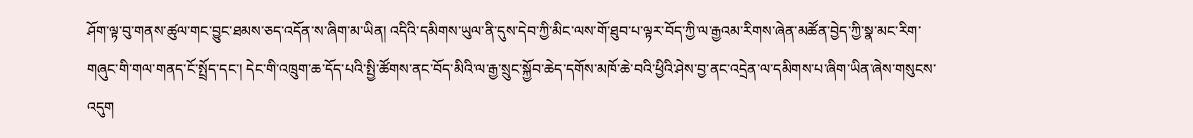ཤོག་ལྟ་བུ་གནས་ཚུལ་གང་བྱུང་ཐམས་ཅད་འདོན་ས་ཞིག་མ་ཡིན། འདིའི་དམིགས་ཡུལ་ནི་དུས་དེབ་ཀྱི་མིང་ལས་གོ་ཐུབ་པ་ལྟར་བོད་ཀྱི་ལ་རྒྱའམ་རིགས་ཞེན་མཚོན་བྱེད་ཀྱི་སྣ་མང་རིག་གཞུང་གི་གལ་གནད་ངོ་སྤྲོད་དང་། དེང་གི་འཁྲུག་ཆ་དོད་པའི་སྤྱི་ཚོགས་ནང་བོད་མིའི་ལ་རྒྱ་སྲུང་སྐྱོབ་ཆེད་དགོས་མཁོ་ཆེ་བའི་ཕྱིའི་ཤེས་བྱ་ནང་འདྲེན་ལ་དམིགས་པ་ཞིག་ཡིན་ཞེས་གསུངས་འདུག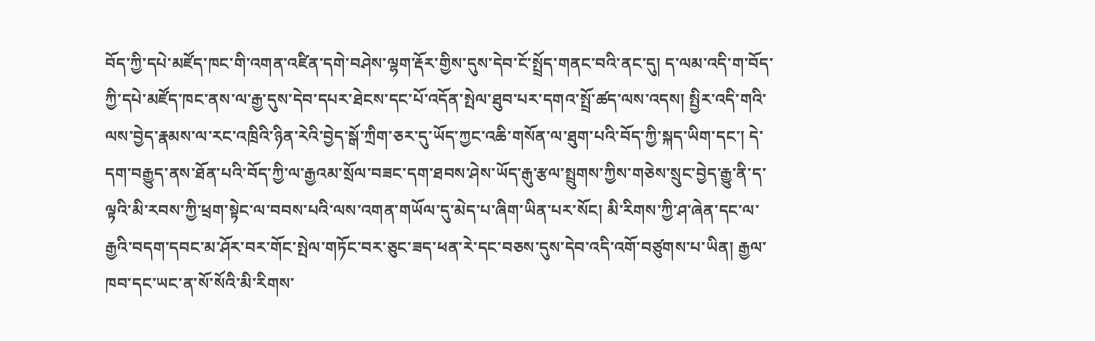བོད་ཀྱི་དཔེ་མཛོད་ཁང་གི་འགན་འཛིན་དགེ་བཤེས་ལྷག་རྡོར་གྱིས་དུས་དེབ་ངོ་སྤྲོད་གནང་བའི་ནང་དུ། ད་ལམ་འདི་ག་བོད་ཀྱི་དཔེ་མཛོད་ཁང་ནས་ལ་རྒྱ་དུས་དེབ་དཔར་ཐེངས་དང་པོ་འདོན་སྤེལ་ཐུབ་པར་དགའ་སྤྲོ་ཚད་ལས་འདས། སྤྱིར་འདི་གའི་ལས་བྱེད་རྣམས་ལ་རང་འཁྲིའི་ཉིན་རེའི་བྱེད་སྒོ་ཀྲིག་ཅར་དུ་ཡོད་ཀྱང་འཆི་གསོན་ལ་ཐུག་པའི་བོད་ཀྱི་སྐད་ཡིག་དང་། དེ་དག་བརྒྱུད་ནས་ཐོན་པའི་བོད་ཀྱི་ལ་རྒྱའམ་སྲོལ་བཟང་དག་ཐབས་ཤེས་ཡོད་རྒུ་རྩལ་སྤྲུགས་ཀྱིས་གཅེས་སྲུང་བྱེད་རྒྱུ་ནི་ད་ལྟའི་མི་རབས་ཀྱི་ཕྲག་སྟེང་ལ་བབས་པའི་ལས་འགན་གཡོལ་དུ་མེད་པ་ཞིག་ཡིན་པར་སོང། མི་རིགས་ཀྱི་ཤ་ཞེན་དང་ལ་རྒྱའི་བདག་དབང་མ་ཤོར་བར་གོང་སྤེལ་གཏོང་བར་ཅུང་ཟད་ཕན་རེ་དང་བཅས་དུས་དེབ་འདི་འགོ་བཙུགས་པ་ཡིན། རྒྱལ་ཁབ་དང་ཡང་ན་སོ་སོའི་མི་རིགས་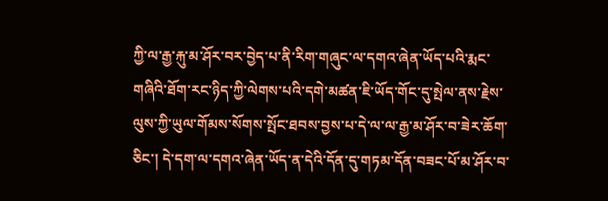ཀྱི་ལ་རྒྱ་རྐུ་མ་ཤོར་བར་བྱེད་པ་ནི་རིག་གཞུང་ལ་དགའ་ཞེན་ཡོད་པའི་རྨང་གཞིའི་ཐོག་རང་ཉིད་ཀྱི་ལེགས་པའི་དགེ་མཚན་ཇི་ཡོད་གོང་དུ་སྤེལ་ནས་རྗེས་ལུས་ཀྱི་ཡུལ་གོམས་སོགས་སྤོང་ཐབས་བྱས་པ་དེ་ལ་ལ་རྒྱ་མ་ཤོར་བ་ཟེར་ཆོག་ཅིང་། དེ་དག་ལ་དགའ་ཞེན་ཡོད་ན་དེའི་དོན་དུ་གཏམ་དོན་བཟང་པོ་མ་ཤོར་བ་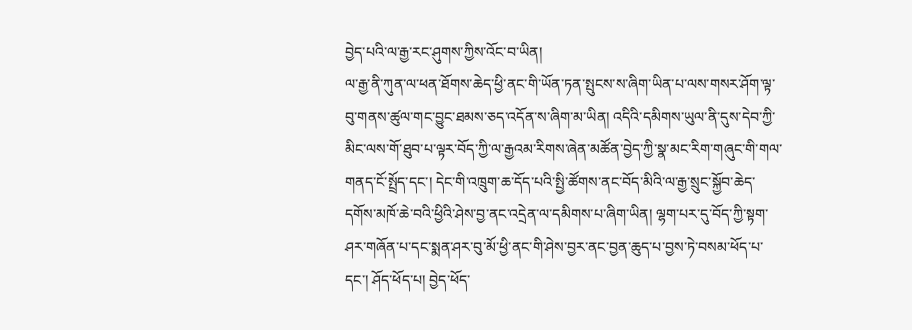བྱེད་པའི་ལ་རྒྱ་རང་ཤུགས་ཀྱིས་འོང་བ་ཡིན།
ལ་རྒྱ་ནི་ཀུན་ལ་ཕན་ཐོགས་ཆེད་ཕྱི་ནང་གི་ཡོན་ཏན་སྤུངས་ས་ཞིག་ཡིན་པ་ལས་གསར་ཤོག་ལྟ་བུ་གནས་ཚུལ་གང་བྱུང་ཐམས་ཅད་འདོན་ས་ཞིག་མ་ཡིན། འདིའི་དམིགས་ཡུལ་ནི་དུས་དེབ་ཀྱི་མིང་ལས་གོ་ཐུབ་པ་ལྟར་བོད་ཀྱི་ལ་རྒྱའམ་རིགས་ཞེན་མཚོན་བྱེད་ཀྱི་སྣ་མང་རིག་གཞུང་གི་གལ་གནད་ངོ་སྤྲོད་དང་། དེང་གི་འཁྲུག་ཆ་དོད་པའི་སྤྱི་ཚོགས་ནང་བོད་མིའི་ལ་རྒྱ་སྲུང་སྐྱོབ་ཆེད་དགོས་མཁོ་ཆེ་བའི་ཕྱིའི་ཤེས་བྱ་ནང་འདྲེན་ལ་དམིགས་པ་ཞིག་ཡིན། ལྷག་པར་དུ་བོད་ཀྱི་སྟག་ཤར་གཞོན་པ་དང་སྨན་ཤར་བུ་མོ་ཕྱི་ནང་གི་ཤེས་བྱར་ནང་བྱན་ཆུད་པ་བྱས་ཏེ་བསམ་ཕོད་པ་དང་། ཤོད་ཕོད་པ། བྱེད་ཕོད་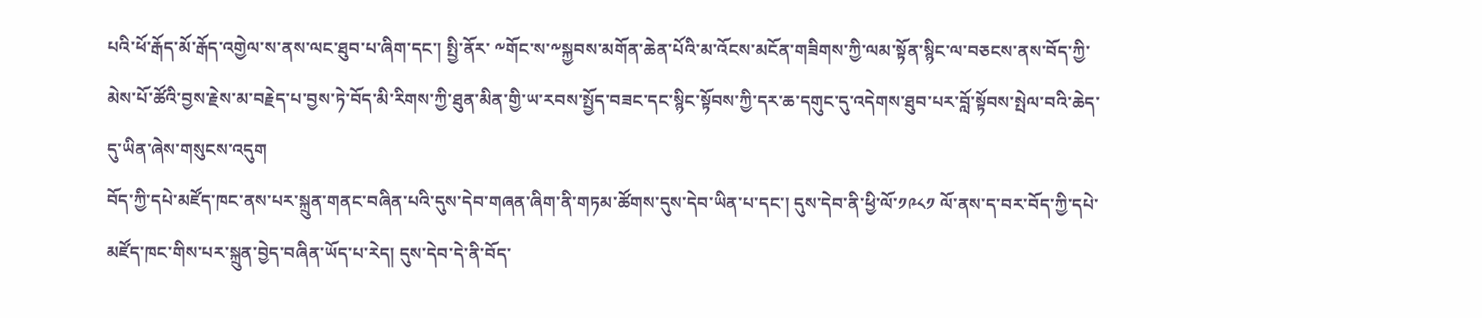པའི་ཕོ་རྒོད་མོ་རྒོད་འགྱེལ་ས་ནས་ལང་ཐུབ་པ་ཞིག་དང་། སྤྱི་ནོར་ ༸གོང་ས་༸སྐྱབས་མགོན་ཆེན་པོའི་མ་འོངས་མངོན་གཟིགས་ཀྱི་ལམ་སྟོན་སྙིང་ལ་བཅངས་ནས་བོད་ཀྱི་མེས་པོ་ཚོའི་བྱས་རྗེས་མ་བརྗེད་པ་བྱས་ཏེ་བོད་མི་རིགས་ཀྱི་ཐུན་མིན་གྱི་ཡ་རབས་སྤྱོད་བཟང་དང་སྙིང་སྟོབས་ཀྱི་དར་ཆ་དགུང་དུ་འདེགས་ཐུབ་པར་བློ་སྟོབས་སྤེལ་བའི་ཆེད་དུ་ཡིན་ཞེས་གསུངས་འདུག
བོད་ཀྱི་དཔེ་མཛོད་ཁང་ནས་པར་སྐྲུན་གནང་བཞིན་པའི་དུས་དེབ་གཞན་ཞིག་ནི་གཏམ་ཚོགས་དུས་དེབ་ཡིན་པ་དང་། དུས་དེབ་ནི་ཕྱི་ལོ་༡༩༨༡ ལོ་ནས་ད་བར་བོད་ཀྱི་དཔེ་མཛོད་ཁང་གིས་པར་སྐྲུན་བྱེད་བཞིན་ཡོད་པ་རེད། དུས་དེབ་དེ་ནི་བོད་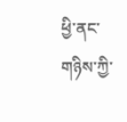ཕྱི་ནང་གཉིས་ཀྱི་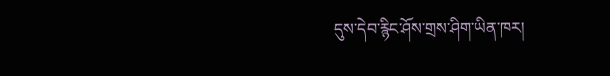དུས་དེབ་རྙིང་ཤོས་གྲས་ཤིག་ཡིན་ཁར།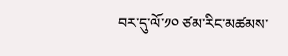བར་དུ་ལོ་༡༠ ཙམ་རིང་མཚམས་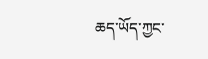ཆད་ཡོད་ཀྱང་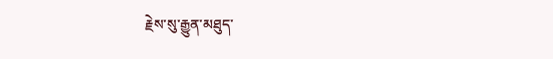རྗེས་སུ་རྒྱུན་མཐུད་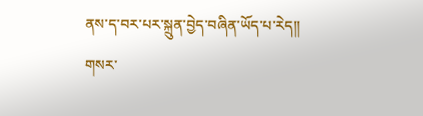ནས་ད་བར་པར་སྐྲུན་བྱེད་བཞིན་ཡོད་པ་རེད།།
གསར་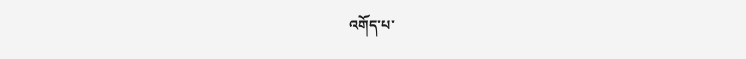འགོད་པ་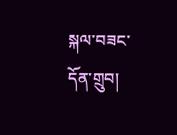སྐལ་བཟང་དོན་གྲུབ།